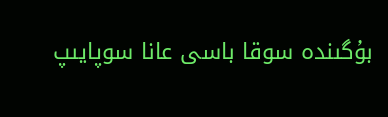بۇگىندە سوقا باسى عانا سوپايىپ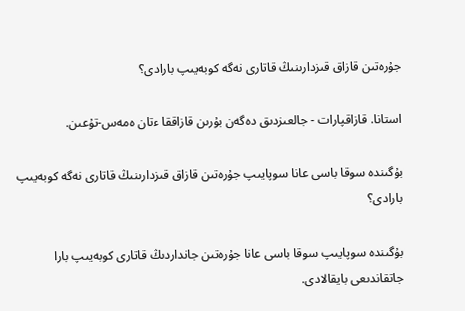جۇرەتىن قازاق قىزدارىنىڭ قاتارى نەگە كوبەيىپ بارادى؟

استانا. قازاقپارات - جالعىزدىق دەگەن بۇرىن قازاققا ءتان ەمەس-تۇعىن.

بۇگىندە سوقا باسى عانا سوپايىپ جۇرەتىن قازاق قىزدارىنىڭ قاتارى نەگە كوبەيىپ بارادى؟

بۇگىندە سوپايىپ سوقا باسى عانا جۇرەتىن جانداردىڭ قاتارى كوبەيىپ بارا جاتقاندىعى بايقالادى.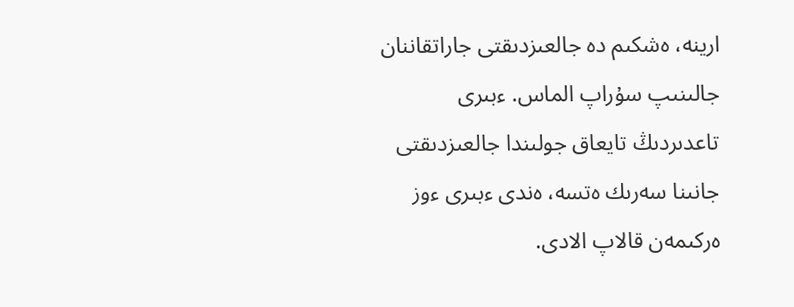ارينە، ەشكىم دە جالعىزدىقتى جاراتقاننان جالىنىپ سۇراپ الماس. ءبىرى تاعدىردىڭ تايعاق جولىندا جالعىزدىقتى جانىنا سەرىك ەتسە، ەندى ءبىرى ءوز ەركىمەن قالاپ الادى.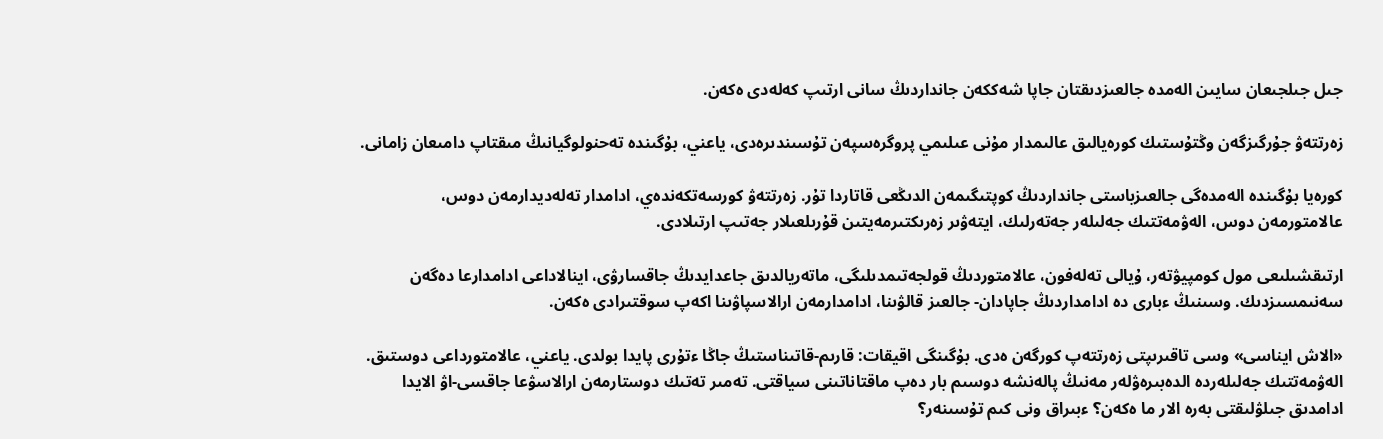جىل جىلجىعان سايىن الەمدە جالعىزدىقتان جاپا شەككەن جانداردىڭ سانى ارتىپ كەلەدى ەكەن.

زەرتتەۋ جۇرگىزگەن وڭتۇستىك كورەيالىق عالىمدار مۇنى عىلىمي پروگرەسپەن تۇسىندىرەدى، ياعني، بۇگىندە تەحنولوگيانىڭ مىقتاپ دامىعان زامانى.

كورەيا بۇگىندە الەمدەگى جالعىزباستى جانداردىڭ كوپتىگىمەن الدىڭعى قاتاردا تۇر. زەرتتەۋ كورسەتكەندەي، ادامدار تەلەديدارمەن دوس، عالامتورمەن دوس، الەۋمەتتىك جەلىلەر جەتەرلىك، ايتەۋىر زەرىكتىرمەيتىن قۇرىلعىلار جەتىپ ارتىلادى.

ارتىقشىلىعى مول كومپيۋتەر، ۇيالى تەلەفون، عالامتوردىڭ قولجەتىمدىلىگى، ماتەريالدىق جاعدايدىڭ جاقسارۋى، اينالاداعى ادامدارعا دەگەن سەنىمسىزدىك. وسىنىڭ ءبارى دە ادامداردىڭ جاپادان- جالعىز قالۋىنا، ادامدارمەن ارالاسپاۋىنا اكەپ سوقتىرادى ەكەن.

«الاش ايناسى» وسى تاقىرىپتى زەرتتەپ كورگەن ەدى. بۇگىنگى اقيقات: قارىم-قاتىناستىڭ جاڭا ءتۇرى پايدا بولدى. ياعني، عالامتورداعى دوستىق. الەۋمەتتىك جەلىلەردە الدەبىرەۋلەر مەنىڭ پالەنشە دوسىم بار دەپ ماقتاناتىنى سياقتى. تەمىر تەتىك دوستارمەن ارالاسۋعا جاقسى-اۋ الايدا ادامدىق جىلۋلىقتى بەرە الار ما ەكەن؟ ءبىراق ونى كىم تۇسىنەر؟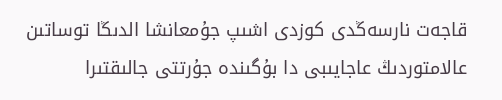قاجەت نارسەڭدى كوزدى اشىپ جۇمعانشا الدىڭا توساتىن عالامتوردىڭ عاجايىبى دا بۇگىندە جۇرتتى جالىقتىرا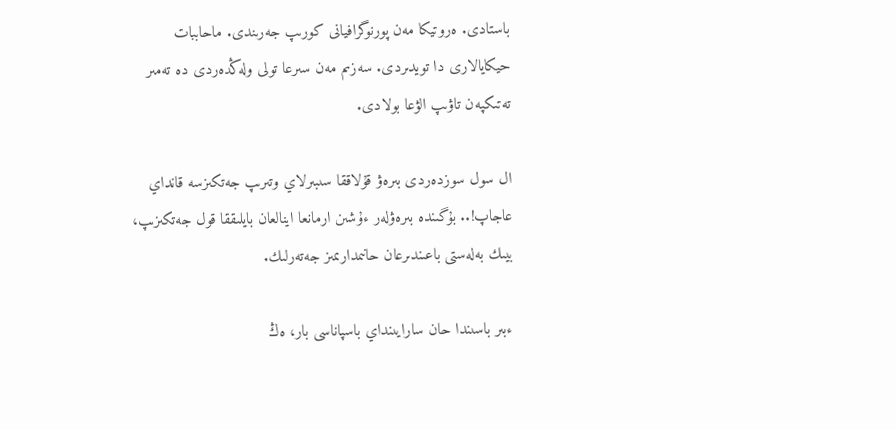باستادى. ەروتيكا مەن پورنوگرافيانى كورىپ جەرىندى. ماحاببات حيكايالارى دا تويدىردى. سەزىم مەن سىرعا تولى ولەڭدەردى دە تەمىر تەتىكپەن تاۋىپ الۋعا بولادى.

ال سول سوزدەردى بىرەۋ قۇلاققا سىبىرلاي وتىرىپ جەتكىزسە قانداي عاجاپ!.. بۇگىندە بىرەۋلەر ءۇشىن ارمانعا اينالعان بايلىققا قول جەتكىزىپ، بيىك بەلەستى باعىندىرعان حانىمدارىمىز جەتەرلىك.

ءبىر باسىندا حان سارايىنداي باسپاناسى بار، ەڭ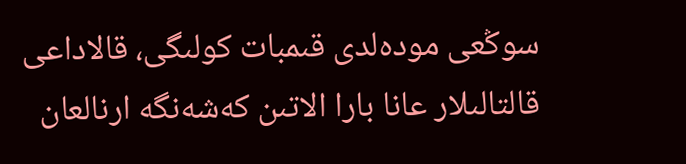سوڭعى مودەلدى قىمبات كولىگى، قالاداعى قالتالىلار عانا بارا الاتىن كەشەنگە ارنالعان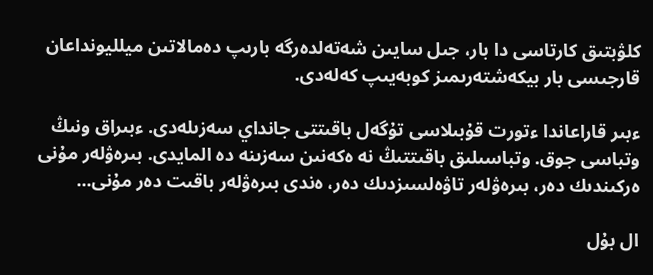كلۋبتىق كارتاسى دا بار، جىل سايىن شەتەلدەرگە بارىپ دەمالاتىن ميلليونداعان قارجىسى بار بيكەشتەرىمىز كوبەيىپ كەلەدى.

ءبىر قاراعاندا ءتورت قۇبىلاسى تۇگەل باقىتتى جانداي سەزىلەدى. ءبىراق ونىڭ وتباسى جوق. وتباسىلىق باقىتتىڭ نە ەكەنىن سەزىنە دە المايدى. بىرەۋلەر مۇنى ەركىندىك دەر، بىرەۋلەر تاۋەلسىزدىك دەر، ەندى بىرەۋلەر باقىت دەر مۇنى...

ال بۇل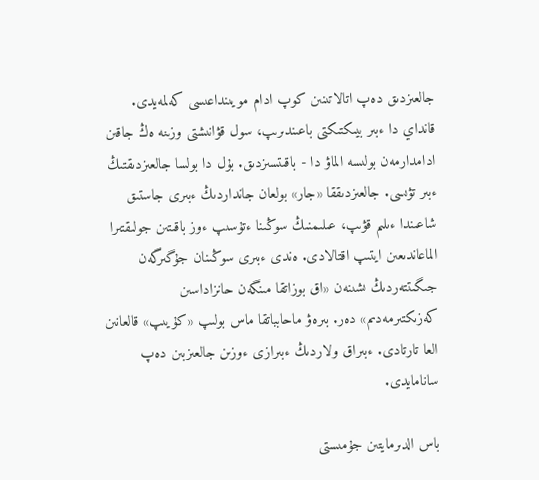جالعىزدىق دەپ اتالاتىنىن كوپ ادام مويىنداعىسى كەلمەيدى. قانداي دا ءبىر بيىكتىكتى باعىندىرىپ، سول قۋانىشتى وزىنە ەڭ جاقىن ادامدارمەن بولىسە الماۋ دا - باقىتسىزدىق. بۇل دا بولسا جالعىزدىقتىڭ ءبىر تۋىسى. جالعىزدىققا «جار» بولعان جانداردىڭ ءبىرى جاستىق شاعىندا ءىلىم قۋىپ، عىلىمنىڭ سوڭىنا ءتۇسىپ ءوز باقىتىن جولىقتىرا الماعاندىعىن ايتىپ اقتالادى. ەندى ءبىرى سوڭىنان جۇگىرگەن جىگىتتەردىڭ ىشىنەن «اق بوزاتقا مىنگەن حانزاداسىن كەزىكتىرمەدىم» دەر. بىرەۋ ماحابباتقا ماس بولىپ «كۇيىپ» قالعانىن العا تارتادى. ءبىراق ولاردىڭ ءبىرازى ءوزىن جالعىزبىن دەپ سانامايدى.

باس الدىرمايتىن جۇمىستى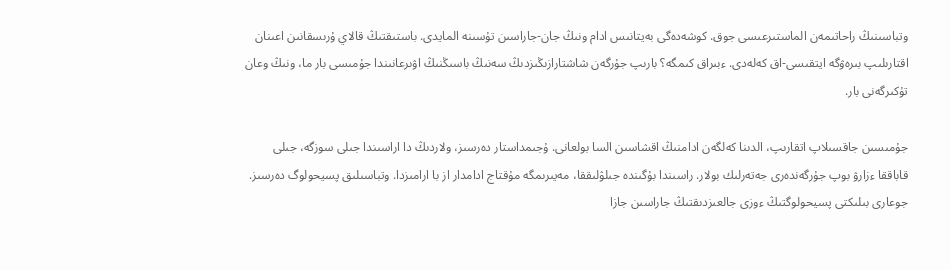وتباسىنىڭ راحاتىمەن الماستىرعىسى جوق. كوشەدەگى بەيتانىس ادام ونىڭ جان-جاراسىن تۇسىنە المايدى. باستىقتىڭ قالاي ۇرىسقانىن اعىنان اقتارىلىپ بىرەۋگە ايتقىسى-اق كەلەدى. ءبىراق كىمگە؟ بارىپ جۇرگەن شاشتارازىڭىزدىڭ سەنىڭ باسىڭنىڭ اۋىرعانىندا جۇمىسى بار ما، ونىڭ وعان تۇكىرگەنى بار.

جۇمىسىن جاقسىلاپ اتقارىپ، الدىنا كەلگەن ادامنىڭ اقشاسىن السا بولعانى. ۇجىمداستار دەرسىز، ولاردىڭ دا اراسىندا جىلى سوزگە، جىلى قاباققا ءزارۋ بوپ جۇرگەندەرى جەتەرلىك بولار. راسىندا بۇگىندە جىلۋلىققا، مەيىرىمگە مۇقتاج ادامدار از با ارامىزدا. وتباسىلىق پسيحولوگ دەرسىز. جوعارى بىلىكتى پسيحولوگتىڭ ءوزى جالعىزدىقتىڭ جاراسىن جازا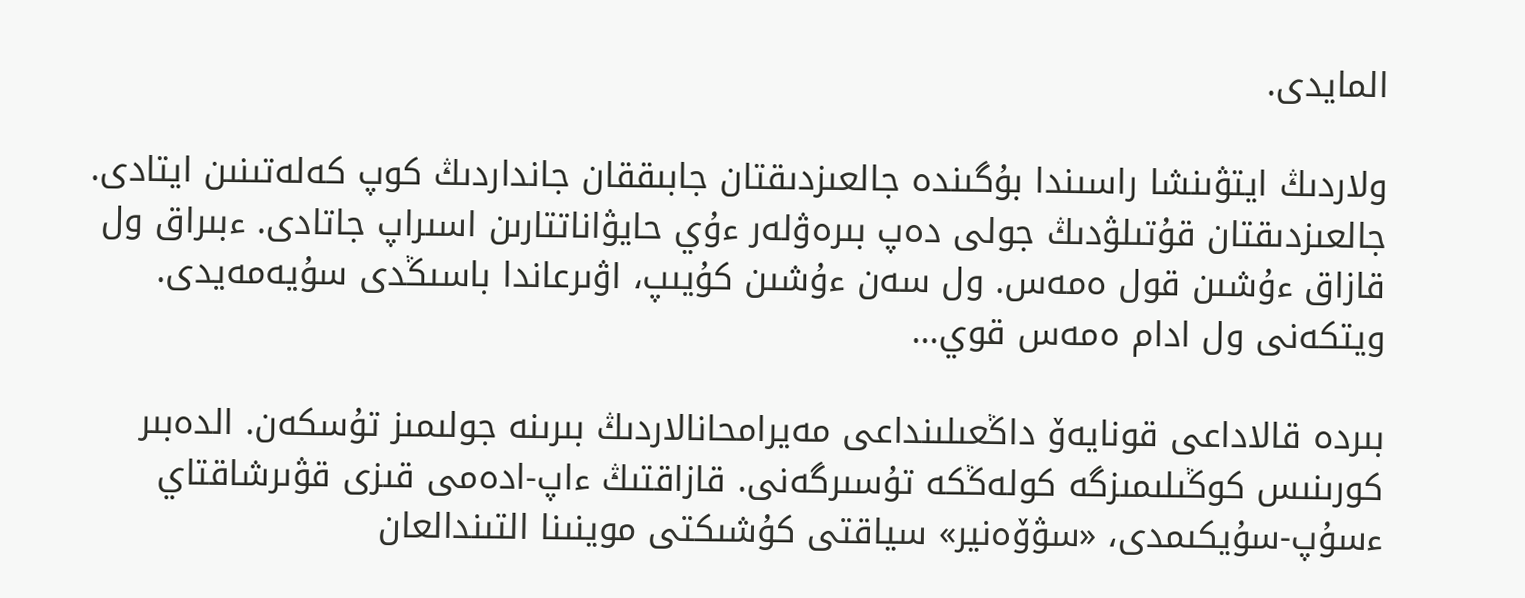المايدى.

ولاردىڭ ايتۋىنشا راسىندا بۇگىندە جالعىزدىقتان جابىققان جانداردىڭ كوپ كەلەتىنىن ايتادى. جالعىزدىقتان قۇتىلۋدىڭ جولى دەپ بىرەۋلەر ءۇي حايۋاناتتارىن اسىراپ جاتادى. ءبىراق ول قازاق ءۇشىن قول ەمەس. ول سەن ءۇشىن كۇيىپ، اۋىرعاندا باسىڭدى سۇيەمەيدى. ويتكەنى ول ادام ەمەس قوي...

بىردە قالاداعى قونايەۆ داڭعىلىنداعى مەيرامحانالاردىڭ بىرىنە جولىمىز تۇسكەن. الدەبىر كورىنىس كوڭىلىمىزگە كولەڭكە تۇسىرگەنى. قازاقتىڭ ءاپ-ادەمى قىزى قۋىرشاقتاي ءسۇپ-سۇيكىمدى، «سۋۆەنير» سياقتى كۇشىكتى موينىنا التىندالعان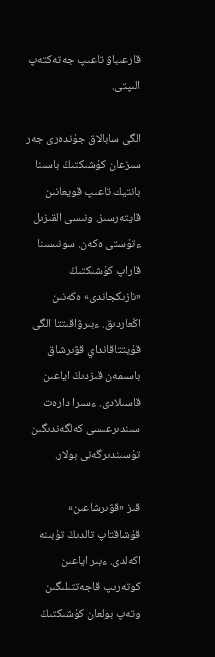قارعىباۋ تاعىپ جەتەكتەپ الىپتى.

الگى سابالاق جۇندەرى جەر سىزعان كۇشىكتىڭ باسىنا بانتيك تاعىپ قويعانىن قايتەرسىز. ونىسى القىزىل ءتۇستى ەكەن. سونىسىنا قاراپ كۇشىكتىڭ «نازىكجاندى» ەكەنىن اڭعاردىق. ءبىرۋاقىتتا الگى قۇيتتاقانداي قۋىرشاق باسىمەن قىزدىڭ اياعىن قاسىلادى. ءسىرا دارەت سىندىرعىسى كەلگەندىگىن تۇسىندىرگەنى بولار.

قىز «قۋىرشاعىن» قۇشاقتاپ تالدىڭ تۇبىنە اكەلدى. ءبىر اياعىن كوتەرىپ قاجەتتىلىگىن وتەپ بولعان كۇشىكتىڭ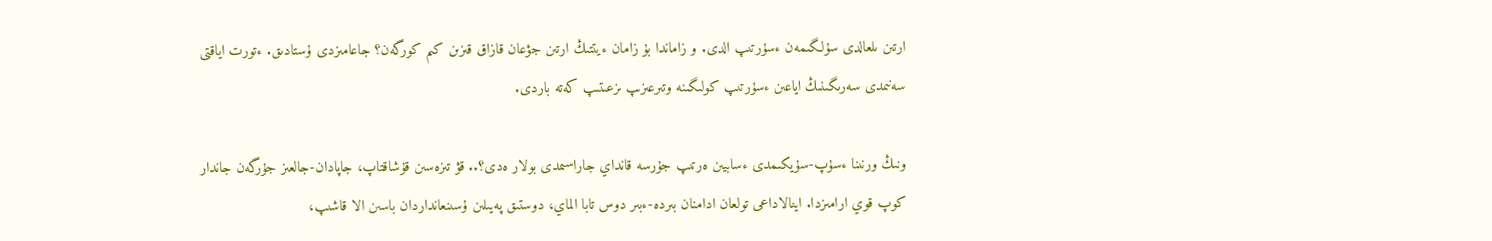ارتىن ىلعالدى سۇلگىمەن ءسۇرتىپ الدى. و زاماندا بۇ زامان ءيتتىڭ ارتىن جۋعان قازاق قىزىن كىم كورگەن؟ جاعامىزدى ۇستادىق. ءتورت اياقتى سەنىمدى سەرىگىنىڭ اياعىن ءسۇرتىپ كولىگىنە وتىرعىزىپ ىزعىتىپ كەتە باردى.

ونىڭ ورنىنا ءسۇپ-سۇيكىمدى ءسابيىن ەرتىپ جۇرسە قانداي جاراسىمدى بولار ەدى؟.. قۋ تىزەسىن قۇشاقتاپ، جاپادان-جالعىز جۇرگەن جاندار كوپ قوي ارامىزدا. اينالاداعى تولعان ادامنان بىردە-ءبىر دوس تابا الماي، دوستىق پەيىلىن ۇسىنعانداردان باسىن الا قاشىپ،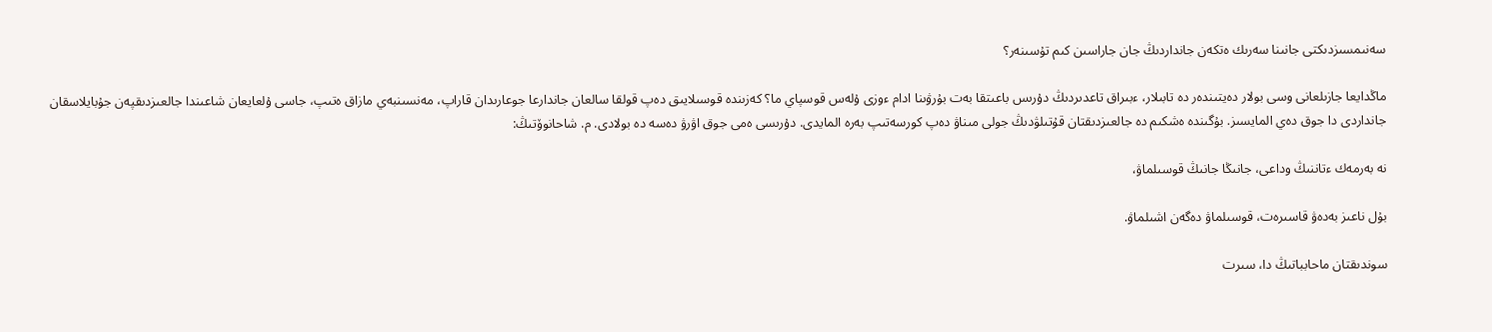سەنىمسىزدىكتى جانىنا سەرىك ەتكەن جانداردىڭ جان جاراسىن كىم تۇسىنەر؟

ماڭدايعا جازىلعانى وسى بولار دەيتىندەر دە تابىلار، ءبىراق تاعدىردىڭ دۇرىس باعىتقا بەت بۇرۋىنا ادام ءوزى ۇلەس قوسپاي ما؟ كەزىندە قوسىلايىق دەپ قولقا سالعان جاندارعا جوعارىدان قاراپ، مەنسىنبەي مازاق ەتىپ، جاسى ۇلعايعان شاعىندا جالعىزدىقپەن جۇبايلاسقان جانداردى دا جوق دەي المايسىز. بۇگىندە ەشكىم دە جالعىزدىقتان قۇتىلۋدىڭ جولى مىناۋ دەپ كورسەتىپ بەرە المايدى. دۇرىسى ەمى جوق اۋرۋ دەسە دە بولادى. م. شاحانوۆتىڭ:

نە بەرمەك ءتاننىڭ وداعى، جانىڭا جانىڭ قوسىلماۋ،

بۇل ناعىز بەدەۋ قاسىرەت، قوسىلماۋ دەگەن اشىلماۋ.

سوندىقتان ماحابباتىڭ دا، سىرت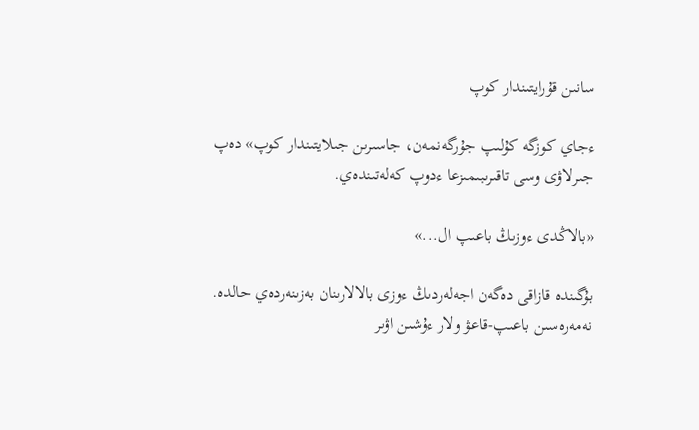سانىن قۇرايتىندار كوپ

ءجاي كوزگە كۇلىپ جۇرگەنمەن، جاسىرىن جىلايتىندار كوپ» دەپ جىرلاۋى وسى تاقىرىبىمىزعا ءدوپ كەلەتىندەي.

«بالاڭدى ءوزىڭ باعىپ ال...»

بۇگىندە قازاقى دەگەن اجەلەردىڭ ءوزى بالالارىنان بەزىنەردەي حالدە. نەمەرەسىن باعىپ-قاعۋ ولار ءۇشىن اۋىر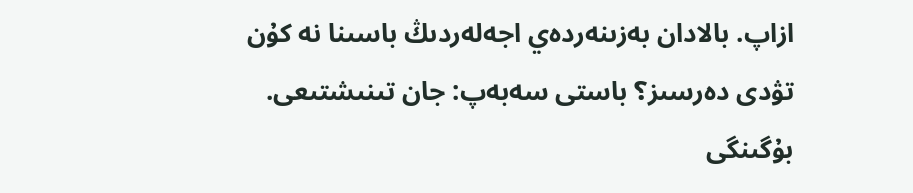ازاپ. بالادان بەزىنەردەي اجەلەردىڭ باسىنا نە كۇن تۋدى دەرسىز؟ باستى سەبەپ: جان تىنىشتىعى. بۇگىنگى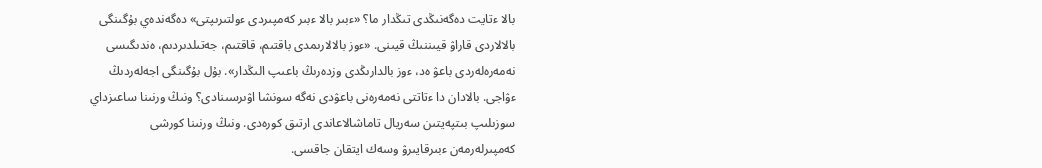بالا ءتايت دەگەنىڭدى تىڭدار ما؟ «ءبىر بالا ءبىر كەمپىردى ءولتىرىپتى» دەگەندەي بۇگىنگى بالالاردى قاراۋ قيىننىڭ قيىنى. «ءوز بالالارىمدى باقتىم، قاقتىم، جەتىلدىردىم، ەندىگىسى نەمەرەلەردى باعۋ ەد، ءوز بالدارىڭدى وزدەرىڭ باعىپ الىڭدار». بۇل بۇگىنگى اجەلەردىڭ ءۋاجى. بالادان دا ءتاتتى نەمەرەنى باعۋدى نەگە سونشا اۋىرسىنادى؟ ونىڭ ورنىنا ساعىزداي سوزىلىپ بىتپەيتىن سەريال تاماشالاعاندى ارتىق كورەدى. ونىڭ ورنىنا كورشى كەمپىرلەرمەن ءبىرقايىرۋ وسەك ايتقان جاقسى.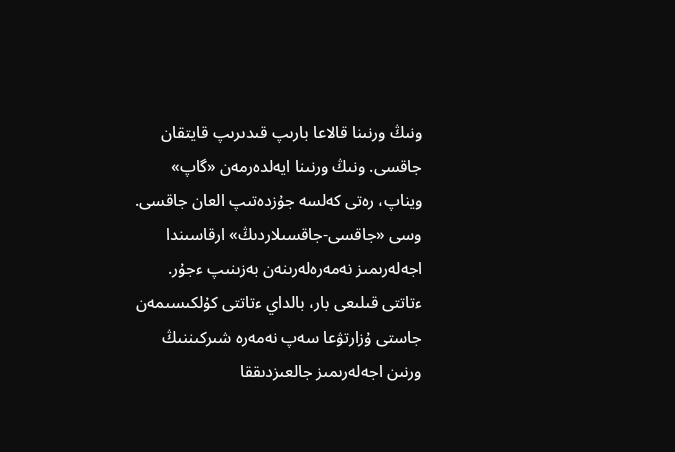ونىڭ ورنىنا قالاعا بارىپ قىدىرىپ قايتقان جاقسى. ونىڭ ورنىنا ايەلدەرمەن «گاپ» ويناپ، رەتى كەلسە جۇزدەتىپ العان جاقسى. وسى «جاقسى-جاقسىلاردىڭ» ارقاسىندا اجەلەرىمىز نەمەرەلەرىنەن بەزىنىپ ءجۇر. ءتاتتى قىلىعى بار، بالداي ءتاتتى كۇلكىسىمەن جاستى ۇزارتۋعا سەپ نەمەرە شىركىننىڭ ورنىن اجەلەرىمىز جالعىزدىققا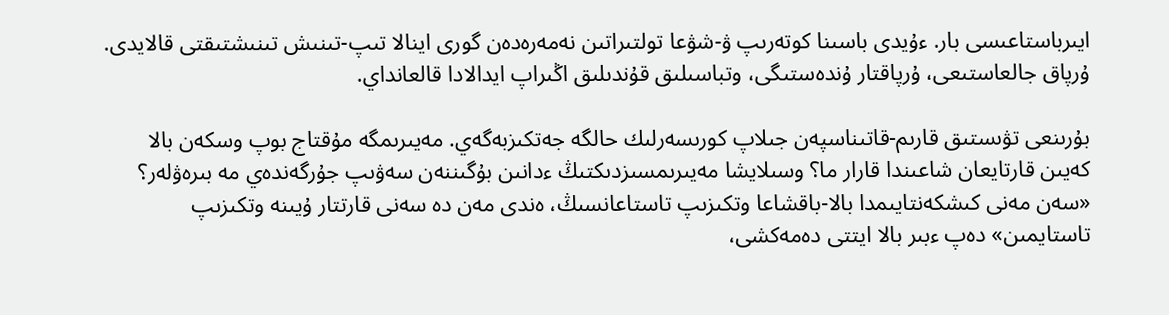ايىرباستاعىسى بار. ءۇيدى باسىنا كوتەرىپ ۋ-شۋعا تولتىراتىن نەمەرەدەن گورى اينالا تىپ-تىنىش تىنىشتىقتى قالايدى. ۇرپاق جالعاستىعى، ۇرپاقتار ۇندەستىگى، وتباسىلىق قۇندىلىق اڭىراپ ايدالادا قالعانداي.

بۇرىنعى تۋىستىق قارىم-قاتىناسپەن جىلاپ كورىسەرلىك حالگە جەتكىزبەگەي. مەيىرىمگە مۇقتاج بوپ وسكەن بالا كەيىن قارتايعان شاعىندا قارار ما؟ وسىلايشا مەيىرىمسىزدىكتىڭ ءدانىن بۇگىننەن سەۋىپ جۇرگەندەي مە بىرەۋلەر؟ «سەن مەنى كىشكەنتايىمدا بالا-باقشاعا وتكىزىپ تاستاعانسىڭ، ەندى مەن دە سەنى قارتتار ۇيىنە وتكىزىپ تاستايمىن» دەپ ءبىر بالا ايتتى دەمەكشى،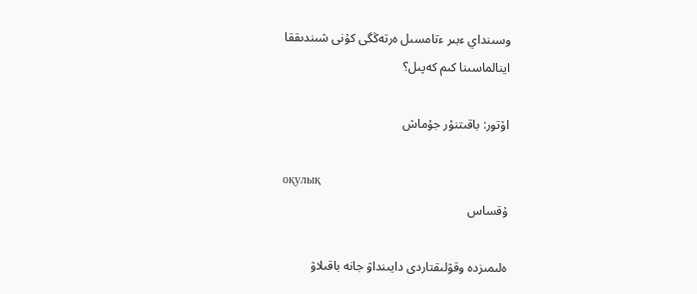وسىنداي ءبىر ءتامسىل ەرتەڭگى كۇنى شىندىققا اينالماسىنا كىم كەپىل؟

اۆتور: باقىتنۇر جۇماش

оқулық
ۇقساس

ەلىمىزدە وقۋلىقتاردى دايىنداۋ جانە باقىلاۋ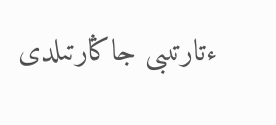ءتارتىبى جاڭارتىلدى